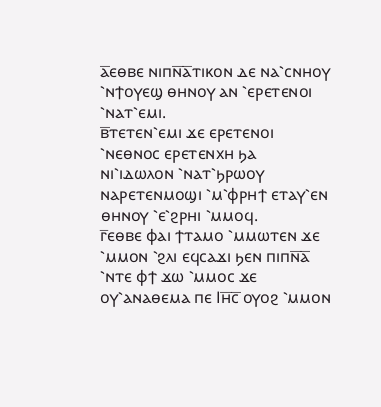ⲁ̅ⲉⲑⲃⲉ ⲛⲓⲡⲛ̅ⲁ̅ⲧⲓⲕⲟⲛ ⲇⲉ ⲛⲁ⳿ⲥⲛⲏⲟⲩ ⳿ⲛϯⲟⲩⲉϣ ⲑⲏⲛⲟⲩ ⲁⲛ ⳿ⲉⲣⲉⲧⲉⲛⲟⲓ ⳿ⲛⲁⲧ⳿ⲉⲙⲓ.
ⲃ̅ⲧⲉⲧⲉⲛ⳿ⲉⲙⲓ ϫⲉ ⲉⲣⲉⲧⲉⲛⲟⲓ ⳿ⲛⲉⲑⲛⲟⲥ ⲉⲣⲉⲧⲉⲛⲭⲏ ϧⲁ ⲛⲓ⳿ⲓⲇⲱⲗⲟⲛ ⳿ⲛⲁⲧ⳿ϧⲣⲱⲟⲩ ⲛⲁⲣⲉⲧⲉⲛⲙⲟϣⲓ ⳿ⲙ⳿ⲫⲣⲏϯ ⲉⲧⲁⲩ⳿ⲉⲛ ⲑⲏⲛⲟⲩ ⳿ⲉ⳿ϩⲣⲏⲓ ⳿ⲙⲙⲟϥ.
ⲅ̅ⲉⲑⲃⲉ ⲫⲁⲓ ϯⲧⲁⲙⲟ ⳿ⲙⲙⲱⲧⲉⲛ ϫⲉ ⳿ⲙⲙⲟⲛ ⳿ϩⲗⲓ ⲉϥⲥⲁϫⲓ ϧⲉⲛ ⲡⲓⲡⲛ̅ⲁ̅ ⳿ⲛⲧⲉ ⲫϯ ϫⲱ ⳿ⲙⲙⲟⲥ ϫⲉ ⲟⲩ⳿ⲁⲛⲁⲑⲉⲙⲁ ⲡⲉ Ⲓⲏ̅ⲥ̅ ⲟⲩⲟϩ ⳿ⲙⲙⲟⲛ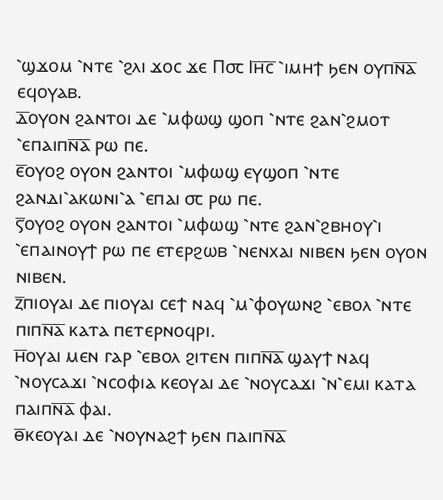⳿ϣϫⲟⲙ ⳿ⲛⲧⲉ ⳿ϩⲗⲓ ϫⲟⲥ ϫⲉ Ⲡ⳪ Ⲓⲏ̅ⲥ̅ ⳿ⲓⲙⲏϯ ϧⲉⲛ ⲟⲩⲡⲛ̅ⲁ̅ ⲉϥⲟⲩⲁⲃ.
ⲇ̅ⲟⲩⲟⲛ ϩⲁⲛⲧⲟⲓ ⲇⲉ ⳿ⲙⲫⲱϣ ϣⲟⲡ ⳿ⲛⲧⲉ ϩⲁⲛ⳿ϩⲙⲟⲧ ⳿ⲉⲡⲁⲓⲡⲛ̅ⲁ̅ ⲣⲱ ⲡⲉ.
ⲉ̅ⲟⲩⲟϩ ⲟⲩⲟⲛ ϩⲁⲛⲧⲟⲓ ⳿ⲙⲫⲱϣ ⲉⲩϣⲟⲡ ⳿ⲛⲧⲉ ϩⲁⲛⲇⲓ⳿ⲁⲕⲱⲛⲓ⳿ⲁ ⳿ⲉⲡⲁⲓ ⳪ ⲣⲱ ⲡⲉ.
ⲋ̅ⲟⲩⲟϩ ⲟⲩⲟⲛ ϩⲁⲛⲧⲟⲓ ⳿ⲙⲫⲱϣ ⳿ⲛⲧⲉ ϩⲁⲛ⳿ϩⲃⲏⲟⲩ⳿ⲓ ⳿ⲉⲡⲁⲓⲛⲟⲩϯ ⲣⲱ ⲡⲉ ⲉⲧⲉⲣϩⲱⲃ ⳿ⲛⲉⲛⲭⲁⲓ ⲛⲓⲃⲉⲛ ϧⲉⲛ ⲟⲩⲟⲛ ⲛⲓⲃⲉⲛ.
ⲍ̅ⲡⲓⲟⲩⲁⲓ ⲇⲉ ⲡⲓⲟⲩⲁⲓ ⲥⲉϯ ⲛⲁϥ ⳿ⲙ⳿ⲫⲟⲩⲱⲛϩ ⳿ⲉⲃⲟⲗ ⳿ⲛⲧⲉ ⲡⲓⲡⲛ̅ⲁ̅ ⲕⲁⲧⲁ ⲡⲉⲧⲉⲣⲛⲟϥⲣⲓ.
ⲏ̅ⲟⲩⲁⲓ ⲙⲉⲛ ⲅⲁⲣ ⳿ⲉⲃⲟⲗ ϩⲓⲧⲉⲛ ⲡⲓⲡⲛ̅ⲁ̅ ϣⲁⲩϯ ⲛⲁϥ ⳿ⲛⲟⲩⲥⲁϫⲓ ⳿ⲛⲥⲟⲫⲓⲁ ⲕⲉⲟⲩⲁⲓ ⲇⲉ ⳿ⲛⲟⲩⲥⲁϫⲓ ⳿ⲛ⳿ⲉⲙⲓ ⲕⲁⲧⲁ ⲡⲁⲓⲡⲛ̅ⲁ̅ ⲫⲁⲓ.
ⲑ̅ⲕⲉⲟⲩⲁⲓ ⲇⲉ ⳿ⲛⲟⲩⲛⲁϩϯ ϧⲉⲛ ⲡⲁⲓⲡⲛ̅ⲁ̅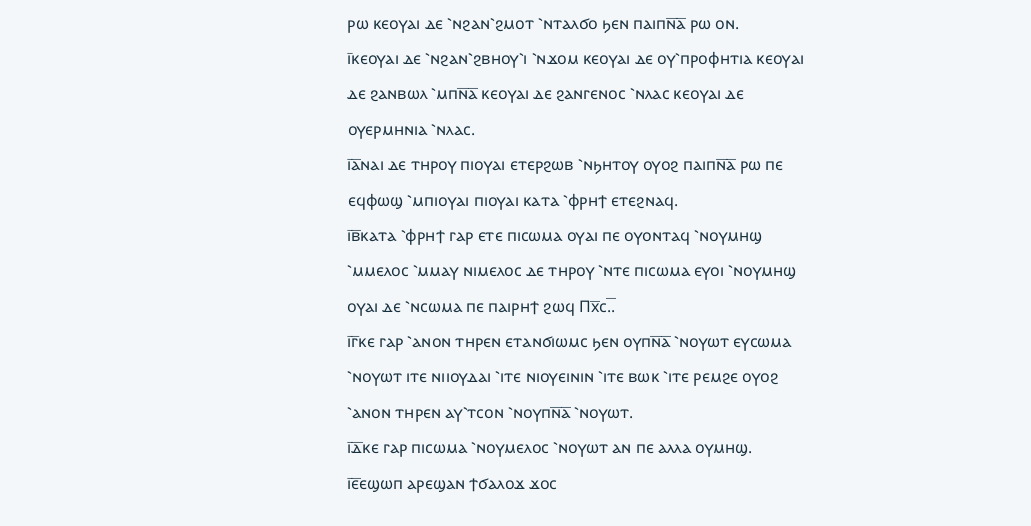ⲣⲱ ⲕⲉⲟⲩⲁⲓ ⲇⲉ ⳿ⲛϩⲁⲛ⳿ϩⲙⲟⲧ ⳿ⲛⲧⲁⲗϭⲟ ϧⲉⲛ ⲡⲁⲓⲡⲛ̅ⲁ̅ ⲣⲱ ⲟⲛ.
ⲓ̅ⲕⲉⲟⲩⲁⲓ ⲇⲉ ⳿ⲛϩⲁⲛ⳿ϩⲃⲏⲟⲩ⳿ⲓ ⳿ⲛϫⲟⲙ ⲕⲉⲟⲩⲁⲓ ⲇⲉ ⲟⲩ⳿ⲡⲣⲟⲫⲏⲧⲓⲁ ⲕⲉⲟⲩⲁⲓ ⲇⲉ ϩⲁⲛⲃⲱⲗ ⳿ⲙⲡⲛ̅ⲁ̅ ⲕⲉⲟⲩⲁⲓ ⲇⲉ ϩⲁⲛⲅⲉⲛⲟⲥ ⳿ⲛⲗⲁⲥ ⲕⲉⲟⲩⲁⲓ ⲇⲉ ⲟⲩⲉⲣⲙⲏⲛⲓⲁ ⳿ⲛⲗⲁⲥ.
ⲓ̅ⲁ̅ⲛⲁⲓ ⲇⲉ ⲧⲏⲣⲟⲩ ⲡⲓⲟⲩⲁⲓ ⲉⲧⲉⲣϩⲱⲃ ⳿ⲛϧⲏⲧⲟⲩ ⲟⲩⲟϩ ⲡⲁⲓⲡⲛ̅ⲁ̅ ⲣⲱ ⲡⲉ ⲉϥⲫⲱϣ ⳿ⲙⲡⲓⲟⲩⲁⲓ ⲡⲓⲟⲩⲁⲓ ⲕⲁⲧⲁ ⳿ⲫⲣⲏϯ ⲉⲧⲉϩⲛⲁϥ.
ⲓ̅ⲃ̅ⲕⲁⲧⲁ ⳿ⲫⲣⲏϯ ⲅⲁⲣ ⲉⲧⲉ ⲡⲓⲥⲱⲙⲁ ⲟⲩⲁⲓ ⲡⲉ ⲟⲩⲟⲛⲧⲁϥ ⳿ⲛⲟⲩⲙⲏϣ ⳿ⲙⲙⲉⲗⲟⲥ ⳿ⲙⲙⲁⲩ ⲛⲓⲙⲉⲗⲟⲥ ⲇⲉ ⲧⲏⲣⲟⲩ ⳿ⲛⲧⲉ ⲡⲓⲥⲱⲙⲁ ⲉⲩⲟⲓ ⳿ⲛⲟⲩⲙⲏϣ ⲟⲩⲁⲓ ⲇⲉ ⳿ⲛⲥⲱⲙⲁ ⲡⲉ ⲡⲁⲓⲣⲏϯ ϩⲱϥ Ⲡⲭ̅ⲥ.̅.
ⲓ̅ⲅ̅ⲕⲉ ⲅⲁⲣ ⳿ⲁⲛⲟⲛ ⲧⲏⲣⲉⲛ ⲉⲧⲁⲛϭⲓⲱⲙⲥ ϧⲉⲛ ⲟⲩⲡⲛ̅ⲁ̅ ⳿ⲛⲟⲩⲱⲧ ⲉⲩⲥⲱⲙⲁ ⳿ⲛⲟⲩⲱⲧ ⲓⲧⲉ ⲛⲓⲓⲟⲩⲇⲁⲓ ⳿ⲓⲧⲉ ⲛⲓⲟⲩⲉⲓⲛⲓⲛ ⳿ⲓⲧⲉ ⲃⲱⲕ ⳿ⲓⲧⲉ ⲣⲉⲙϩⲉ ⲟⲩⲟϩ ⳿ⲁⲛⲟⲛ ⲧⲏⲣⲉⲛ ⲁⲩ⳿ⲧⲥⲟⲛ ⳿ⲛⲟⲩⲡⲛ̅ⲁ̅ ⳿ⲛⲟⲩⲱⲧ.
ⲓ̅ⲇ̅ⲕⲉ ⲅⲁⲣ ⲡⲓⲥⲱⲙⲁ ⳿ⲛⲟⲩⲙⲉⲗⲟⲥ ⳿ⲛⲟⲩⲱⲧ ⲁⲛ ⲡⲉ ⲁⲗⲗⲁ ⲟⲩⲙⲏϣ.
ⲓ̅ⲉ̅ⲉϣⲱⲡ ⲁⲣⲉϣⲁⲛ ϯϭⲁⲗⲟϫ ϫⲟⲥ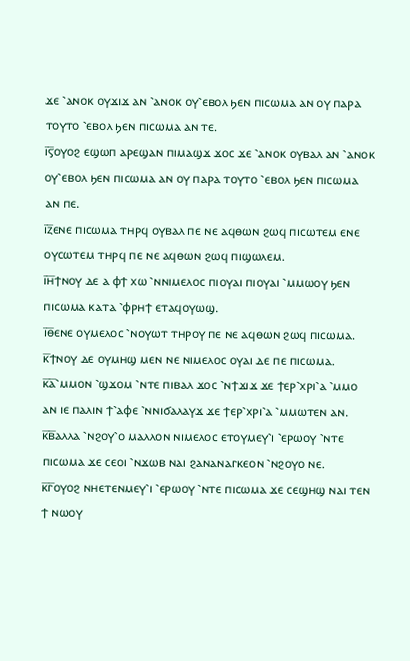ϫⲉ ⳿ⲁⲛⲟⲕ ⲟⲩϫⲓϫ ⲁⲛ ⳿ⲁⲛⲟⲕ ⲟⲩ⳿ⲉⲃⲟⲗ ϧⲉⲛ ⲡⲓⲥⲱⲙⲁ ⲁⲛ ⲟⲩ ⲡⲁⲣⲁ ⲧⲟⲩⲧⲟ ⳿ⲉⲃⲟⲗ ϧⲉⲛ ⲡⲓⲥⲱⲙⲁ ⲁⲛ ⲧⲉ.
ⲓ̅ⲋ̅ⲟⲩⲟϩ ⲉϣⲱⲡ ⲁⲣⲉϣⲁⲛ ⲡⲓⲙⲁϣϫ ϫⲟⲥ ϫⲉ ⳿ⲁⲛⲟⲕ ⲟⲩⲃⲁⲗ ⲁⲛ ⳿ⲁⲛⲟⲕ ⲟⲩ⳿ⲉⲃⲟⲗ ϧⲉⲛ ⲡⲓⲥⲱⲙⲁ ⲁⲛ ⲟⲩ ⲡⲁⲣⲁ ⲧⲟⲩⲧⲟ ⳿ⲉⲃⲟⲗ ϧⲉⲛ ⲡⲓⲥⲱⲙⲁ ⲁⲛ ⲡⲉ.
ⲓ̅ⲍ̅ⲉⲛⲉ ⲡⲓⲥⲱⲙⲁ ⲧⲏⲣϥ ⲟⲩⲃⲁⲗ ⲡⲉ ⲛⲉ ⲁϥⲑⲱⲛ ϩⲱϥ ⲡⲓⲥⲱⲧⲉⲙ ⲉⲛⲉ ⲟⲩⲥⲱⲧⲉⲙ ⲧⲏⲣϥ ⲡⲉ ⲛⲉ ⲁϥⲑⲱⲛ ϩⲱϥ ⲡⲓϣⲱⲗⲉⲙ.
ⲓ̅ⲏ̅ϯⲛⲟⲩ ⲇⲉ ⲁ ⲫϯ ⲭⲱ ⳿ⲛⲛⲓⲙⲉⲗⲟⲥ ⲡⲓⲟⲩⲁⲓ ⲡⲓⲟⲩⲁⲓ ⳿ⲙⲙⲱⲟⲩ ϧⲉⲛ ⲡⲓⲥⲱⲙⲁ ⲕⲁⲧⲁ ⳿ⲫⲣⲏϯ ⲉⲧⲁϥⲟⲩⲱϣ.
ⲓ̅ⲑ̅ⲉⲛⲉ ⲟⲩⲙⲉⲗⲟⲥ ⳿ⲛⲟⲩⲱⲧ ⲧⲏⲣⲟⲩ ⲡⲉ ⲛⲉ ⲁϥⲑⲱⲛ ϩⲱϥ ⲡⲓⲥⲱⲙⲁ.
ⲕ̅ϯⲛⲟⲩ ⲇⲉ ⲟⲩⲙⲏϣ ⲙⲉⲛ ⲛⲉ ⲛⲓⲙⲉⲗⲟⲥ ⲟⲩⲁⲓ ⲇⲉ ⲡⲉ ⲡⲓⲥⲱⲙⲁ.
ⲕ̅ⲁ̅⳿ⲙⲙⲟⲛ ⳿ϣϫⲟⲙ ⳿ⲛⲧⲉ ⲡⲓⲃⲁⲗ ϫⲟⲥ ⳿ⲛϯϫⲓϫ ϫⲉ ϯⲉⲣ⳿ⲭⲣⲓ⳿ⲁ ⳿ⲙⲙⲟ ⲁⲛ ⲓⲉ ⲡⲁⲗⲓⲛ ϯ⳿ⲁⲫⲉ ⳿ⲛⲛⲓϭⲁⲗⲁⲩϫ ϫⲉ ϯⲉⲣ⳿ⲭⲣⲓ⳿ⲁ ⳿ⲙⲙⲱⲧⲉⲛ ⲁⲛ.
ⲕ̅ⲃ̅ⲁⲗⲗⲁ ⳿ⲛϩⲟⲩ⳿ⲟ ⲙⲁⲗⲗⲟⲛ ⲛⲓⲙⲉⲗⲟⲥ ⲉⲧⲟⲩⲙⲉⲩ⳿ⲓ ⳿ⲉⲣⲱⲟⲩ ⳿ⲛⲧⲉ ⲡⲓⲥⲱⲙⲁ ϫⲉ ⲥⲉⲟⲓ ⳿ⲛϫⲱⲃ ⲛⲁⲓ ϩⲁⲛⲁⲛⲁⲅⲕⲉⲟⲛ ⳿ⲛϩⲟⲩⲟ ⲛⲉ.
ⲕ̅ⲅ̅ⲟⲩⲟϩ ⲛⲏⲉⲧⲉⲛⲙⲉⲩ⳿ⲓ ⳿ⲉⲣⲱⲟⲩ ⳿ⲛⲧⲉ ⲡⲓⲥⲱⲙⲁ ϫⲉ ⲥⲉϣⲏϣ ⲛⲁⲓ ⲧⲉⲛ ϯ ⲛⲱⲟⲩ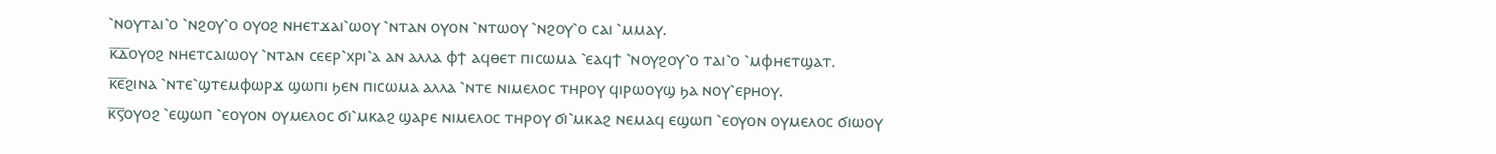⳿ⲛⲟⲩⲧⲁⲓ⳿ⲟ ⳿ⲛϩⲟⲩ⳿ⲟ ⲟⲩⲟϩ ⲛⲏⲉⲧϫⲁⲓ⳿ⲱⲟⲩ ⳿ⲛⲧⲁⲛ ⲟⲩⲟⲛ ⳿ⲛⲧⲱⲟⲩ ⳿ⲛϩⲟⲩ⳿ⲟ ⲥⲁⲓ ⳿ⲙⲙⲁⲩ.
ⲕ̅ⲇ̅ⲟⲩⲟϩ ⲛⲏⲉⲧⲥⲁⲓⲱⲟⲩ ⳿ⲛⲧⲁⲛ ⲥⲉⲉⲣ⳿ⲭⲣⲓ⳿ⲁ ⲁⲛ ⲁⲗⲗⲁ ⲫϯ ⲁϥⲑⲉⲧ ⲡⲓⲥⲱⲙⲁ ⳿ⲉⲁϥϯ ⳿ⲛⲟⲩϩⲟⲩ⳿ⲟ ⲧⲁⲓ⳿ⲟ ⳿ⲙⲫⲏⲉⲧϣⲁⲧ.
ⲕ̅ⲉ̅ϩⲓⲛⲁ ⳿ⲛⲧⲉ⳿ϣⲧⲉⲙⲫⲱⲣϫ ϣⲱⲡⲓ ϧⲉⲛ ⲡⲓⲥⲱⲙⲁ ⲁⲗⲗⲁ ⳿ⲛⲧⲉ ⲛⲓⲙⲉⲗⲟⲥ ⲧⲏⲣⲟⲩ ϥⲓⲣⲱⲟⲩϣ ϧⲁ ⲛⲟⲩ⳿ⲉⲣⲏⲟⲩ.
ⲕ̅ⲋ̅ⲟⲩⲟϩ ⳿ⲉϣⲱⲡ ⳿ⲉⲟⲩⲟⲛ ⲟⲩⲙⲉⲗⲟⲥ ϭⲓ⳿ⲙⲕⲁϩ ϣⲁⲣⲉ ⲛⲓⲙⲉⲗⲟⲥ ⲧⲏⲣⲟⲩ ϭⲓ⳿ⲙⲕⲁϩ ⲛⲉⲙⲁϥ ⲉϣⲱⲡ ⳿ⲉⲟⲩⲟⲛ ⲟⲩⲙⲉⲗⲟⲥ ϭⲓⲱⲟⲩ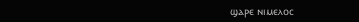ϣⲁⲣⲉ ⲛⲓⲙⲉⲗⲟⲥ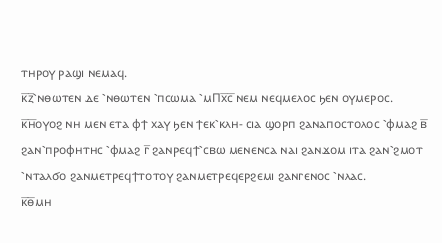ⲧⲏⲣⲟⲩ ⲣⲁϣⲓ ⲛⲉⲙⲁϥ.
ⲕ̅ⲍ̅⳿ⲛⲑⲱⲧⲉⲛ ⲇⲉ ⳿ⲛⲑⲱⲧⲉⲛ ⳿ⲡⲥⲱⲙⲁ ⳿ⲙⲠⲭ̅ⲥ̅ ⲛⲉⲙ ⲛⲉϥⲙⲉⲗⲟⲥ ϧⲉⲛ ⲟⲩⲙⲉⲣⲟⲥ.
ⲕ̅ⲏ̅ⲟⲩⲟϩ ⲛⲏ ⲙⲉⲛ ⲉⲧⲁ ⲫϯ ⲭⲁⲩ ϧⲉⲛ ϯⲉⲕ⳿ⲕⲗⲏ- ⲥⲓⲁ ϣⲟⲣⲡ ϩⲁⲛⲁⲡⲟⲥⲧⲟⲗⲟⲥ ⳿ⲫⲙⲁϩ ⲃ̅ ϩⲁⲛ⳿ⲡⲣⲟⲫⲏⲧⲏⲥ ⳿ⲫⲙⲁϩ ⲅ̅ ϩⲁⲛⲣⲉϥϯ⳿ⲥⲃⲱ ⲙⲉⲛⲉⲛⲥⲁ ⲛⲁⲓ ϩⲁⲛϫⲟⲙ ⲓⲧⲁ ϩⲁⲛ⳿ϩⲙⲟⲧ ⳿ⲛⲧⲁⲗϭⲟ ϩⲁⲛⲙⲉⲧⲣⲉϥϯⲧⲟⲧⲟⲩ ϩⲁⲛⲙⲉⲧⲣⲉϥⲉⲣϩⲉⲙⲓ ϩⲁⲛⲅⲉⲛⲟⲥ ⳿ⲛⲗⲁⲥ.
ⲕ̅ⲑ̅ⲙⲏ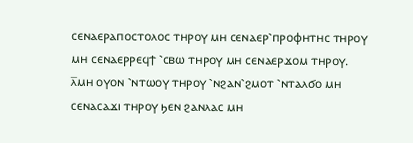ⲥⲉⲛⲁⲉⲣⲁⲡⲟⲥⲧⲟⲗⲟⲥ ⲧⲏⲣⲟⲩ ⲙⲏ ⲥⲉⲛⲁⲉⲣ⳿ⲡⲣⲟⲫⲏⲧⲏⲥ ⲧⲏⲣⲟⲩ ⲙⲏ ⲥⲉⲛⲁⲉⲣⲣⲉϥϯ ⳿ⲥⲃⲱ ⲧⲏⲣⲟⲩ ⲙⲏ ⲥⲉⲛⲁⲉⲣϫⲟⲙ ⲧⲏⲣⲟⲩ.
ⲗ̅ⲙⲏ ⲟⲩⲟⲛ ⳿ⲛⲧⲱⲟⲩ ⲧⲏⲣⲟⲩ ⳿ⲛϩⲁⲛ⳿ϩⲙⲟⲧ ⳿ⲛⲧⲁⲗϭⲟ ⲙⲏ ⲥⲉⲛⲁⲥⲁϫⲓ ⲧⲏⲣⲟⲩ ϧⲉⲛ ϩⲁⲛⲗⲁⲥ ⲙⲏ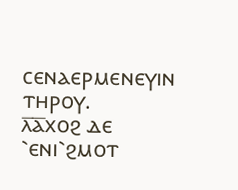ⲥⲉⲛⲁⲉⲣⲙⲉⲛⲉⲩⲓⲛ ⲧⲏⲣⲟⲩ.
ⲗ̅ⲁ̅ⲭⲟϩ ⲇⲉ ⳿ⲉⲛⲓ⳿ϩⲙⲟⲧ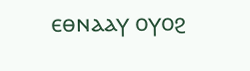ⲉⲑⲛⲁⲁⲩ ⲟⲩⲟϩ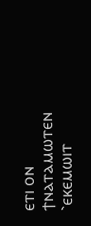ⲉⲧⲓ ⲟⲛ ϯⲛⲁⲧⲁⲙⲱⲧⲉⲛ ⳿ⲉⲕⲉⲙⲱⲓⲧ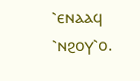⳿ⲉⲛⲁⲁϥ ⳿ⲛϩⲟⲩ⳿ⲟ.